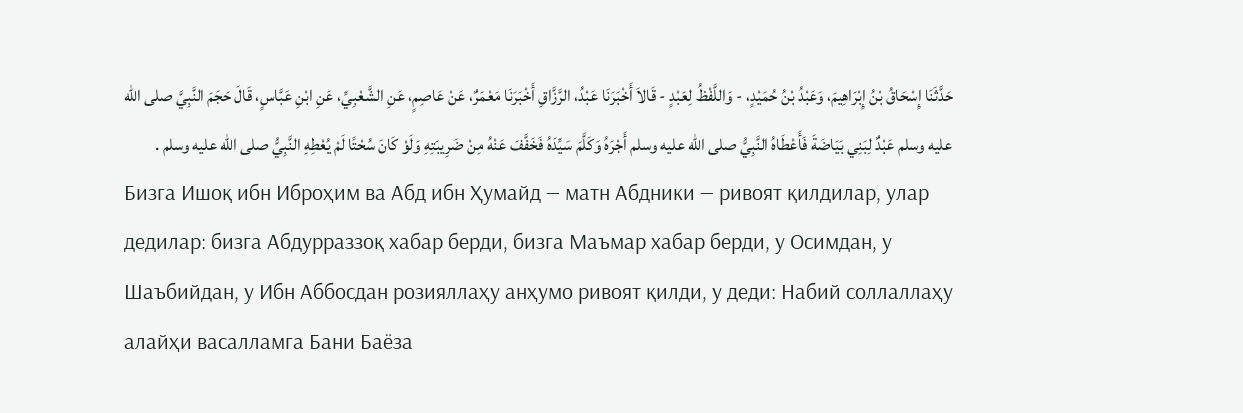حَدَّثَنَا إِسْحَاقُ بْنُ إِبْرَاهِيمَ، وَعَبْدُ بْنُ حُمَيْدٍ، - وَاللَّفْظُ لِعَبْدٍ - قَالاَ أَخْبَرَنَا عَبْدُ، الرَّزَّاقِ أَخْبَرَنَا مَعْمَرٌ، عَنْ عَاصِمٍ، عَنِ الشَّعْبِيِّ، عَنِ ابْنِ عَبَّاسٍ، قَالَ حَجَمَ النَّبِيَّ صلى الله عليه وسلم عَبْدٌ لِبَنِي بَيَاضَةَ فَأَعْطَاهُ النَّبِيُّ صلى الله عليه وسلم أَجْرَهُ وَكَلَّمَ سَيِّدَهُ فَخَفَّفَ عَنْهُ مِنْ ضَرِيبَتِهِ وَلَوْ كَانَ سُحْتًا لَمْ يُعْطِهِ النَّبِيُّ صلى الله عليه وسلم .
Бизга Ишоқ ибн Иброҳим ва Абд ибн Ҳумайд — матн Абдники — ривоят қилдилар, улар дедилар: бизга Абдурраззоқ хабар берди, бизга Маъмар хабар берди, у Осимдан, у Шаъбийдан, у Ибн Аббосдан розияллаҳу анҳумо ривоят қилди, у деди: Набий соллаллаҳу алайҳи васалламга Бани Баёза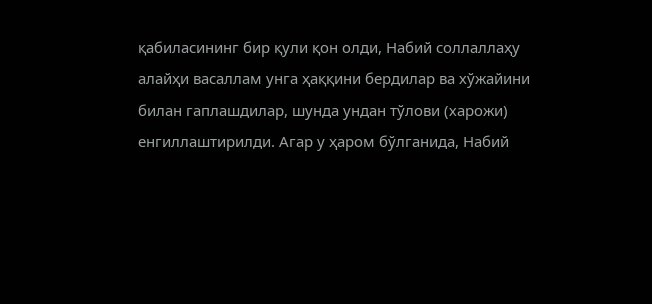қабиласининг бир қули қон олди, Набий соллаллаҳу алайҳи васаллам унга ҳаққини бердилар ва хўжайини билан гаплашдилар, шунда ундан тўлови (харожи) енгиллаштирилди. Агар у ҳаром бўлганида, Набий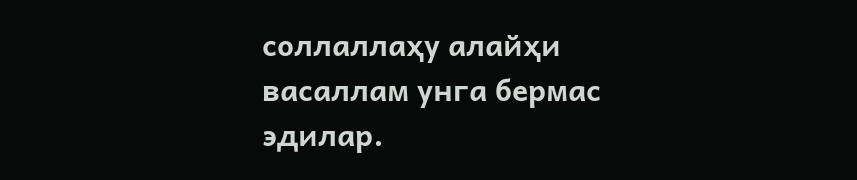соллаллаҳу алайҳи васаллам унга бермас эдилар.